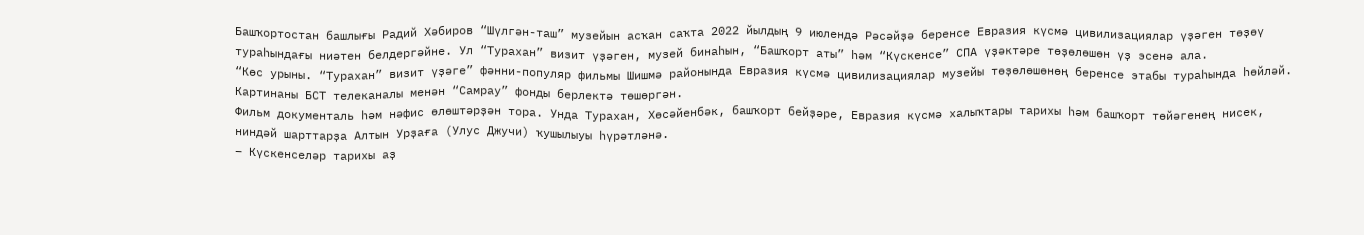Башҡортостан башлығы Радий Хәбиров “Шүлгән-таш” музейын асҡан саҡта 2022 йылдың 9 июлендә Рәсәйҙә беренсе Евразия күсмә цивилизациялар үҙәген төҙөү тураһындағы ниәтен белдергәйне. Ул “Турахан” визит үҙәген, музей бинаһын, “Башҡорт аты” һәм “Күскенсе” СПА үҙәктәре төҙөлөшөн үҙ эсенә ала.
“Көс урыны. “Турахан” визит үҙәге” фәнни-популяр фильмы Шишмә районында Евразия күсмә цивилизациялар музейы төҙөлөшөнөң беренсе этабы тураһында һөйләй. Картинаны БСТ телеканалы менән “Самрау” фонды берлектә төшөргән.
Фильм документаль һәм нәфис өлөштәрҙән тора. Унда Турахан, Хөсәйенбәк, башҡорт бейҙәре, Евразия күсмә халыҡтары тарихы һәм башҡорт төйәгенең нисек, ниндәй шарттарҙа Алтын Урҙаға (Улус Джучи) ҡушылыуы һүрәтләнә.
– Күскенселәр тарихы аҙ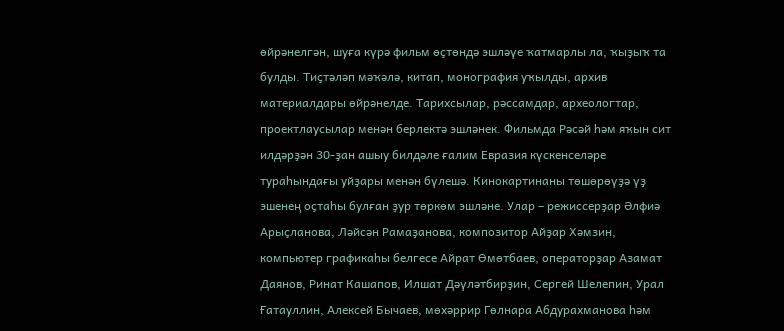өйрәнелгән, шуға күрә фильм өҫтөндә эшләүе ҡатмарлы ла, ҡыҙыҡ та булды. Тиҫтәләп мәҡәлә, китап, монография уҡылды, архив материалдары өйрәнелде. Тарихсылар, рәссамдар, археологтар, проектлаусылар менән берлектә эшләнек. Фильмда Рәсәй һәм яҡын сит илдәрҙән 30-ҙан ашыу билдәле ғалим Евразия күскенселәре тураһындағы уйҙары менән бүлешә. Кинокартинаны төшөрөүҙә үҙ эшенең оҫтаһы булған ҙур төркөм эшләне. Улар – режиссерҙар Әлфиә Арыҫланова, Ләйсән Рамаҙанова, композитор Айҙар Хәмзин, компьютер графикаһы белгесе Айрат Өмөтбаев, операторҙар Азамат Даянов, Ринат Кашапов, Илшат Дәүләтбирҙин, Сергей Шелепин, Урал Ғатауллин, Алексей Бычаев, мөхәррир Гөлнара Абдурахманова һәм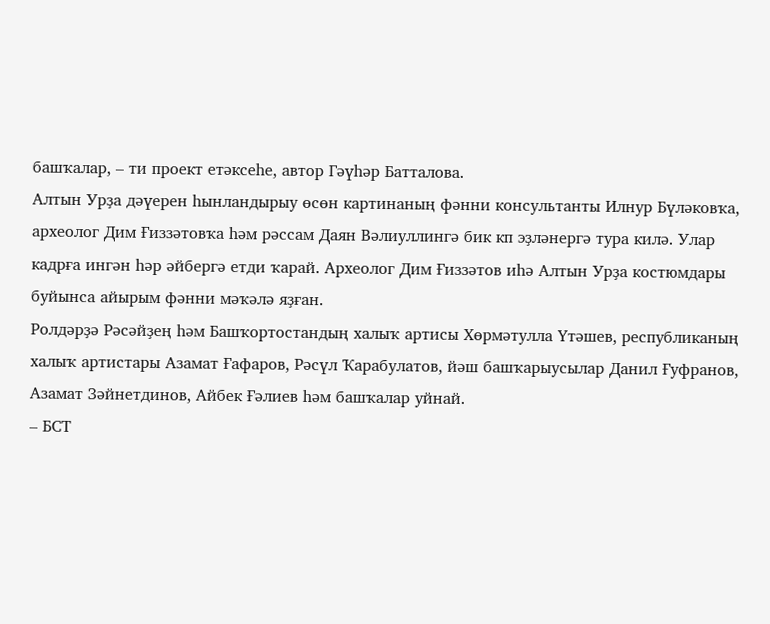башҡалар, – ти проект етәксеһе, автор Гәүһәр Батталова.
Алтын Урҙа дәүерен һынландырыу өсөн картинаның фәнни консультанты Илнур Бүләковҡа, археолог Дим Ғиззәтовҡа һәм рәссам Даян Вәлиуллингә бик кп эҙләнергә тура килә. Улар кадрға ингән һәр әйбергә етди ҡарай. Археолог Дим Ғиззәтов иһә Алтын Урҙа костюмдары буйынса айырым фәнни мәҡәлә яҙған.
Ролдәрҙә Рәсәйҙең һәм Башҡортостандың халыҡ артисы Хөрмәтулла Үтәшев, республиканың халыҡ артистары Азамат Ғафаров, Рәсүл Ҡарабулатов, йәш башҡарыусылар Данил Ғуфранов, Азамат Зәйнетдинов, Айбек Ғәлиев һәм башҡалар уйнай.
– БСТ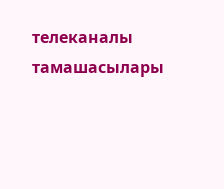телеканалы тамашасылары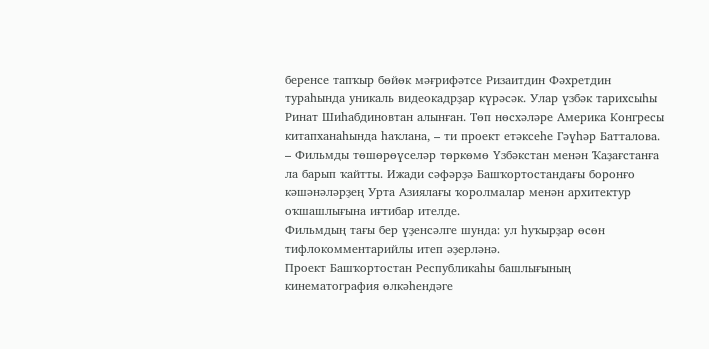беренсе тапҡыр бөйөк мәғрифәтсе Ризаитдин Фәхретдин тураһында уникаль видеокадрҙар күрәсәк. Улар үзбәк тарихсыһы Ринат Шиһабдиновтан алынған. Төп нөсхәләре Америка Конгресы китапханаһында һаҡлана, – ти проект етәксеһе Гәүһәр Батталова. – Фильмды төшөрөүселәр төркөмө Үзбәкстан менән Ҡаҙағстанға ла барып ҡайтты. Ижади сәфәрҙә Башҡортостандағы боронғо кәшәнәләрҙең Урта Азиялағы ҡоролмалар менән архитектур оҡшашлығына иғтибар ителде.
Фильмдың тағы бер үҙенсәлге шунда: ул һуҡырҙар өсөн тифлокомментарийлы итеп әҙерләнә.
Проект Башҡортостан Республикаһы башлығының кинематография өлкәһендәге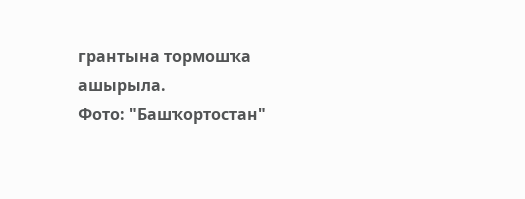грантына тормошҡа ашырыла.
Фото: "Башҡортостан"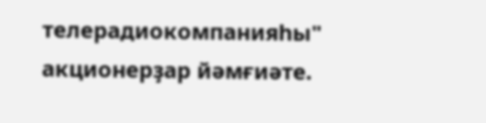телерадиокомпанияһы" акционерҙар йәмғиәте.